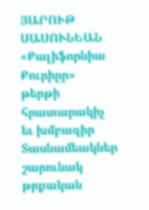ՅԱՐՈՒԹ ՍԱՍՈՒՆԵԱՆ
«Քալիֆորնիա Քուրիըր» թերթի
հրատարակիչ եւ խմբագիր
Տասնամեակներ շարունակ թրքական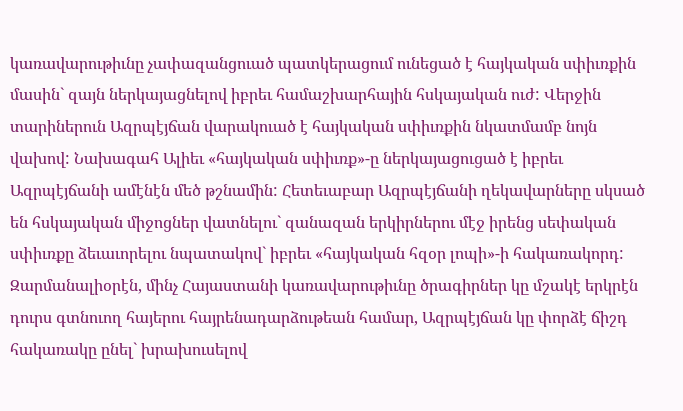կառավարութիւնը չափազանցուած պատկերացում ունեցած է հայկական սփիւռքին մասին` զայն ներկայացնելով իբրեւ համաշխարհային հսկայական ուժ: Վերջին տարիներուն Ազրպէյճան վարակուած է հայկական սփիւռքին նկատմամբ նոյն վախով: Նախագահ Ալիեւ «հայկական սփիւռք»-ը ներկայացուցած է իբրեւ Ազրպէյճանի ամէնէն մեծ թշնամին: Հետեւաբար Ազրպէյճանի ղեկավարները սկսած են հսկայական միջոցներ վատնելու` զանազան երկիրներու մէջ իրենց սեփական սփիւռքը ձեւաւորելու նպատակով` իբրեւ «հայկական հզօր լոպի»-ի հակառակորդ:
Զարմանալիօրէն, մինչ Հայաստանի կառավարութիւնը ծրագիրներ կը մշակէ երկրէն դուրս գտնուող հայերու հայրենադարձութեան համար, Ազրպէյճան կը փորձէ ճիշդ հակառակը ընել` խրախուսելով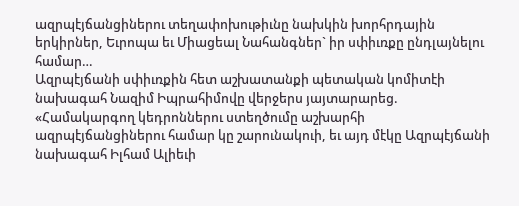ազրպէյճանցիներու տեղափոխութիւնը նախկին խորհրդային երկիրներ, Եւրոպա եւ Միացեալ Նահանգներ` իր սփիւռքը ընդլայնելու համար…
Ազրպէյճանի սփիւռքին հետ աշխատանքի պետական կոմիտէի նախագահ Նազիմ Իպրահիմովը վերջերս յայտարարեց. «Համակարգող կեդրոններու ստեղծումը աշխարհի ազրպէյճանցիներու համար կը շարունակուի, եւ այդ մէկը Ազրպէյճանի նախագահ Իլհամ Ալիեւի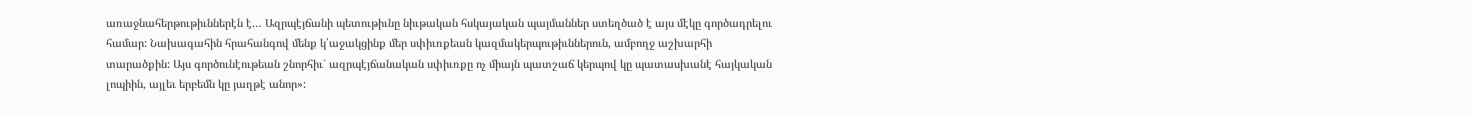առաջնահերթութիւններէն է… Ազրպէյճանի պետութիւնը նիւթական հսկայական պայմաններ ստեղծած է այս մէկը գործադրելու համար: Նախագահին հրահանգով մենք կ՛աջակցինք մեր սփիւռքեան կազմակերպութիւններուն, ամբողջ աշխարհի տարածքին: Այս գործունէութեան շնորհիւ` ազրպէյճանական սփիւռքը ոչ միայն պատշաճ կերպով կը պատասխանէ հայկական լոպիին, այլեւ երբեմն կը յաղթէ անոր»: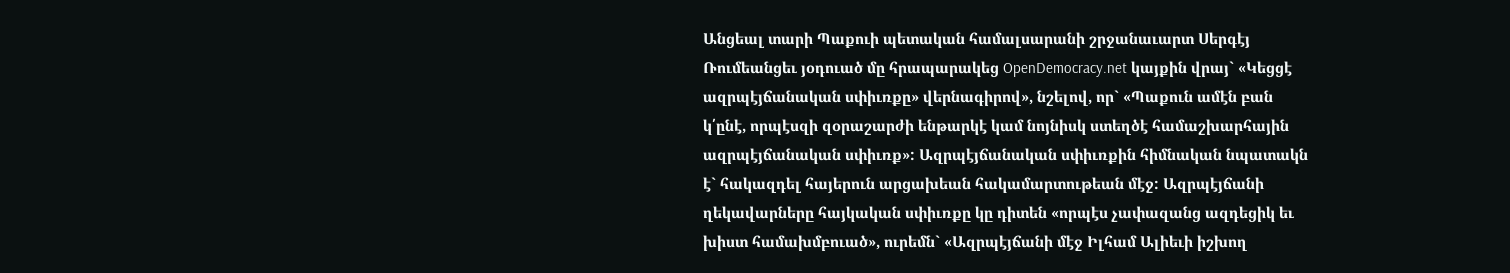Անցեալ տարի Պաքուի պետական համալսարանի շրջանաւարտ Սերգէյ Ռումեանցեւ յօդուած մը հրապարակեց OpenDemocracy.net կայքին վրայ` «Կեցցէ ազրպէյճանական սփիւռքը» վերնագիրով», նշելով, որ` «Պաքուն ամէն բան կ՛ընէ, որպէսզի զօրաշարժի ենթարկէ կամ նոյնիսկ ստեղծէ համաշխարհային ազրպէյճանական սփիւռք»: Ազրպէյճանական սփիւռքին հիմնական նպատակն է` հակազդել հայերուն արցախեան հակամարտութեան մէջ: Ազրպէյճանի ղեկավարները հայկական սփիւռքը կը դիտեն «որպէս չափազանց ազդեցիկ եւ խիստ համախմբուած», ուրեմն` «Ազրպէյճանի մէջ Իլհամ Ալիեւի իշխող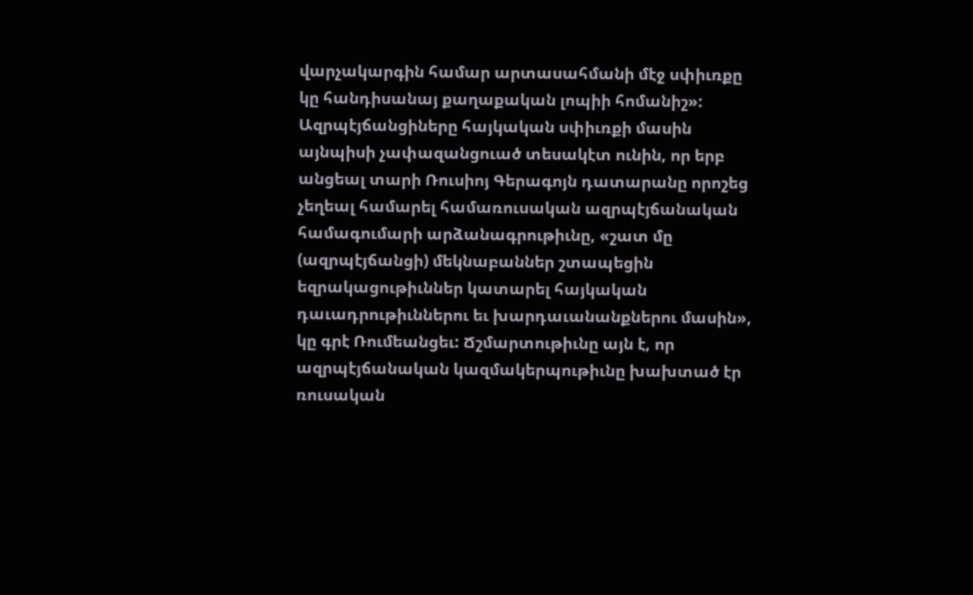վարչակարգին համար արտասահմանի մէջ սփիւռքը կը հանդիսանայ քաղաքական լոպիի հոմանիշ»:
Ազրպէյճանցիները հայկական սփիւռքի մասին այնպիսի չափազանցուած տեսակէտ ունին, որ երբ անցեալ տարի Ռուսիոյ Գերագոյն դատարանը որոշեց չեղեալ համարել համառուսական ազրպէյճանական համագումարի արձանագրութիւնը, «շատ մը (ազրպէյճանցի) մեկնաբաններ շտապեցին եզրակացութիւններ կատարել հայկական դաւադրութիւններու եւ խարդաւանանքներու մասին», կը գրէ Ռումեանցեւ: Ճշմարտութիւնը այն է, որ ազրպէյճանական կազմակերպութիւնը խախտած էր ռուսական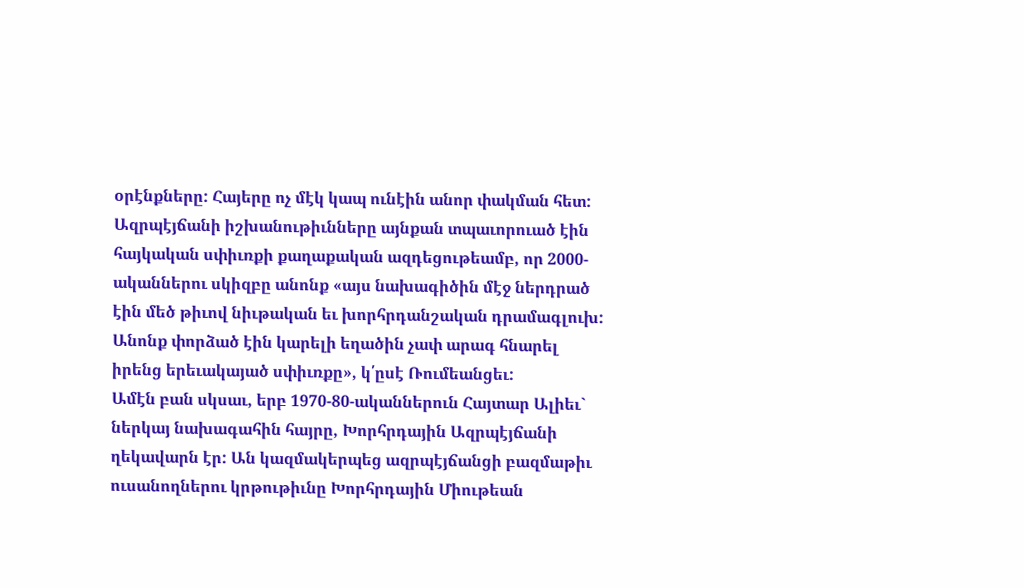օրէնքները: Հայերը ոչ մէկ կապ ունէին անոր փակման հետ:
Ազրպէյճանի իշխանութիւնները այնքան տպաւորուած էին հայկական սփիւռքի քաղաքական ազդեցութեամբ, որ 2000-ականներու սկիզբը անոնք «այս նախագիծին մէջ ներդրած էին մեծ թիւով նիւթական եւ խորհրդանշական դրամագլուխ: Անոնք փորձած էին կարելի եղածին չափ արագ հնարել իրենց երեւակայած սփիւռքը», կ՛ըսէ Ռումեանցեւ:
Ամէն բան սկսաւ, երբ 1970-80-ականներուն Հայտար Ալիեւ` ներկայ նախագահին հայրը, Խորհրդային Ազրպէյճանի ղեկավարն էր: Ան կազմակերպեց ազրպէյճանցի բազմաթիւ ուսանողներու կրթութիւնը Խորհրդային Միութեան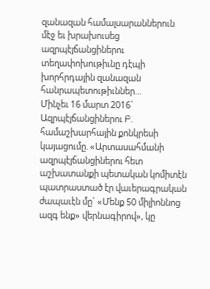զանազան համալսարաններուն մէջ եւ խրախուսեց ազրպէյճանցիներու տեղափոխութիւնը դէպի խորհրդային զանազան հանրապետութիւններ…
Մինչեւ 16 մարտ 2016` Ազրպէյճանցիներու Բ. համաշխարհային քոնկրեսի կայացումը. «Արտասահմանի ազրպէյճանցիներու հետ աշխատանքի պետական կոմիտէն պատրաստած էր վաւերագրական ժապաւէն մը` «Մենք 50 միլիոննոց ազգ ենք» վերնագիրով», կը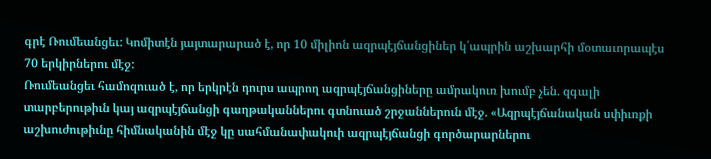գրէ Ռումեանցեւ: Կոմիտէն յայտարարած է, որ 10 միլիոն ազրպէյճանցիներ կ՛ապրին աշխարհի մօտաւորապէս 70 երկիրներու մէջ:
Ռումեանցեւ համոզուած է, որ երկրէն դուրս ապրող ազրպէյճանցիները ամրակուռ խումբ չեն. զգալի տարբերութիւն կայ ազրպէյճանցի գաղթականներու գտնուած շրջաններուն մէջ. «Ազրպէյճանական սփիւռքի աշխուժութիւնը հիմնականին մէջ կը սահմանափակուի ազրպէյճանցի գործարարներու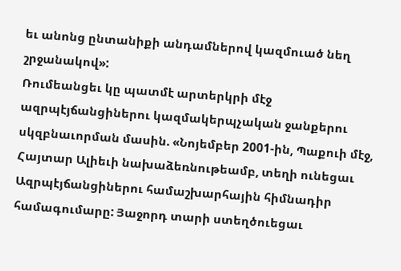եւ անոնց ընտանիքի անդամներով կազմուած նեղ շրջանակով»:
Ռումեանցեւ կը պատմէ արտերկրի մէջ ազրպէյճանցիներու կազմակերպչական ջանքերու սկզբնաւորման մասին. «Նոյեմբեր 2001-ին, Պաքուի մէջ, Հայտար Ալիեւի նախաձեռնութեամբ, տեղի ունեցաւ Ազրպէյճանցիներու համաշխարհային հիմնադիր համագումարը: Յաջորդ տարի ստեղծուեցաւ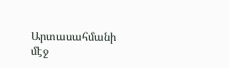Արտասահմանի մէջ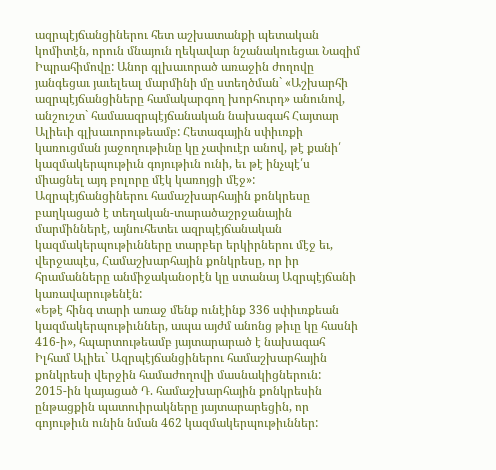ազրպէյճանցիներու հետ աշխատանքի պետական կոմիտէն, որուն մնայուն ղեկավար նշանակուեցաւ Նազիմ Իպրահիմովը: Անոր գլխաւորած առաջին ժողովը յանգեցաւ յաւելեալ մարմինի մը ստեղծման` «Աշխարհի ազրպէյճանցիները համակարգող խորհուրդ» անունով, անշուշտ` համաազրպէյճանական նախագահ Հայտար Ալիեւի գլխաւորութեամբ: Հետագային սփիւռքի կառուցման յաջողութիւնը կը չափուէր անով, թէ քանի՛ կազմակերպութիւն գոյութիւն ունի, եւ թէ ինչպէ՛ս միացնել այդ բոլորը մէկ կառոյցի մէջ»:
Ազրպէյճանցիներու համաշխարհային քոնկրեսը բաղկացած է տեղական-տարածաշրջանային մարմիններէ, այնուհետեւ ազրպէյճանական կազմակերպութիւնները տարբեր երկիրներու մէջ եւ, վերջապէս, Համաշխարհային քոնկրեսը, որ իր հրամանները անմիջականօրէն կը ստանայ Ազրպէյճանի կառավարութենէն:
«Եթէ հինգ տարի առաջ մենք ունէինք 336 սփիւռքեան կազմակերպութիւններ, ապա այժմ անոնց թիւը կը հասնի 416-ի», հպարտութեամբ յայտարարած է նախագահ Իլհամ Ալիեւ` Ազրպէյճանցիներու համաշխարհային քոնկրեսի վերջին համաժողովի մասնակիցներուն:
2015-ին կայացած Դ. համաշխարհային քոնկրեսին ընթացքին պատուիրակները յայտարարեցին, որ գոյութիւն ունին նման 462 կազմակերպութիւններ: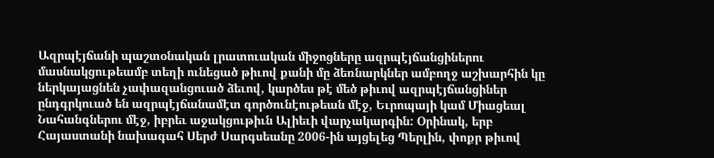Ազրպէյճանի պաշտօնական լրատուական միջոցները ազրպէյճանցիներու մասնակցութեամբ տեղի ունեցած թիւով քանի մը ձեռնարկներ ամբողջ աշխարհին կը ներկայացնեն չափազանցուած ձեւով, կարծես թէ մեծ թիւով ազրպէյճանցիներ ընդգրկուած են ազրպէյճանամէտ գործունէութեան մէջ, Եւրոպայի կամ Միացեալ Նահանգներու մէջ, իբրեւ աջակցութիւն Ալիեւի վարչակարգին: Օրինակ, երբ Հայաստանի նախագահ Սերժ Սարգսեանը 2006-ին այցելեց Պերլին, փոքր թիւով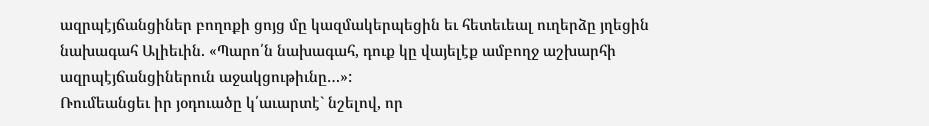ազրպէյճանցիներ բողոքի ցոյց մը կազմակերպեցին եւ հետեւեալ ուղերձը յղեցին նախագահ Ալիեւին. «Պարո՛ն նախագահ, դուք կը վայելէք ամբողջ աշխարհի ազրպէյճանցիներուն աջակցութիւնը…»:
Ռումեանցեւ իր յօդուածը կ՛աւարտէ` նշելով, որ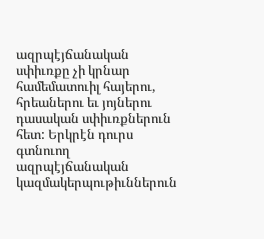ազրպէյճանական սփիւռքը չի կրնար համեմատուիլ հայերու, հրեաներու եւ յոյներու դասական սփիւռքներուն հետ: Երկրէն դուրս գտնուող ազրպէյճանական կազմակերպութիւններուն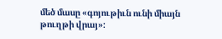մեծ մասը «գոյութիւն ունի միայն թուղթի վրայ»: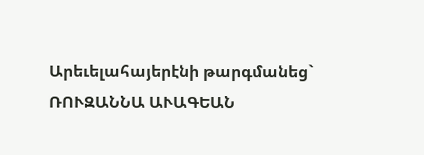Արեւելահայերէնի թարգմանեց`
ՌՈՒԶԱՆՆԱ ԱՒԱԳԵԱՆ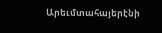Արեւմտահայերէնի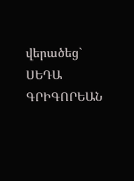վերածեց`
ՍԵԴԱ ԳՐԻԳՈՐԵԱՆ